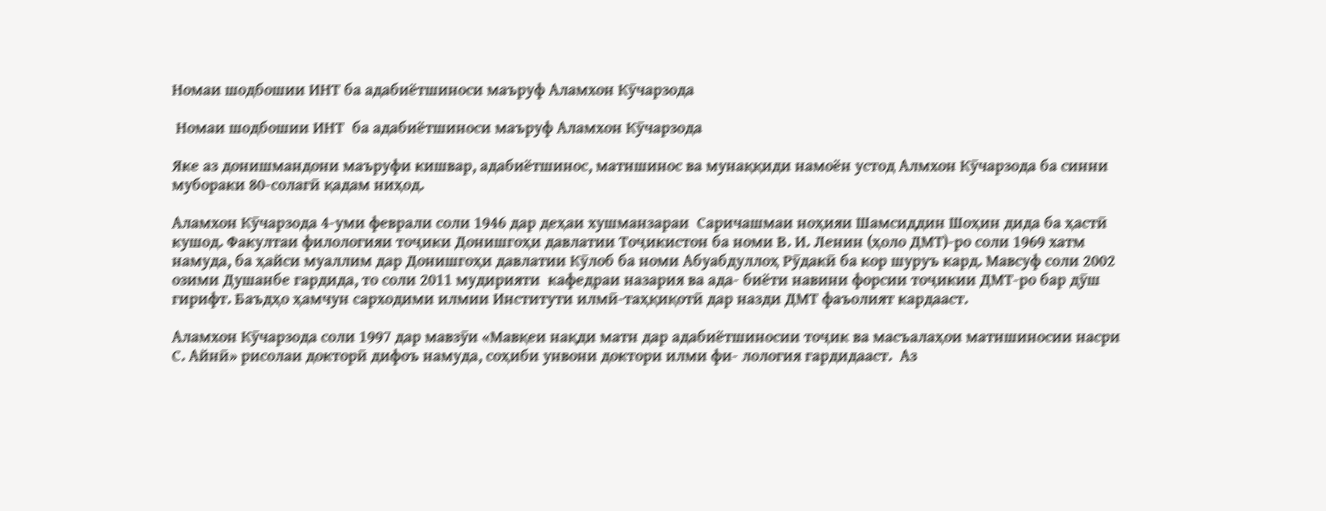Номаи шодбошии ИНТ ба адабиётшиноси маъруф Аламхон Кӯчарзода

 Номаи шодбошии ИНТ  ба адабиётшиноси маъруф Аламхон Кӯчарзода

Яке аз донишмандони маъруфи кишвар, адабиётшинос, матншинос ва мунаққиди намоён устод Алмхон Кӯчарзода ба синни мубораки 80-солагӣ қадам ниҳод.

Аламхон Кӯчарзода 4-уми феврали соли 1946 дар деҳаи хушманзараи  Саричашмаи ноҳияи Шамсиддин Шоҳин дида ба ҳастӣ кушод. Факултаи филологияи тоҷики Донишгоҳи давлатии Тоҷикистон ба номи В. И. Ленин (ҳоло ДМТ)-ро соли 1969 хатм намуда, ба ҳайси муаллим дар Донишгоҳи давлатии Кӯлоб ба номи Абуабдуллоҳ Рӯдакӣ ба кор шуруъ кард. Мавсуф соли 2002 озими Душанбе гардида, то соли 2011 мудирияти  кафедраи назария ва ада- биёти навини форсии тоҷикии ДМТ-ро бар дӯш гирифт. Баъдҳо ҳамчун сарходими илмии Институти илмӣ-таҳқиқотӣ дар назди ДМТ фаъолият кардааст.

Аламхон Кӯчарзода соли 1997 дар мавзӯи «Мавқеи нақди матн дар адабиётшиносии тоҷик ва масъалаҳои матншиносии насри С. Айнӣ» рисолаи докторӣ дифоъ намуда, соҳиби унвони доктори илми фи- лология гардидааст.  Аз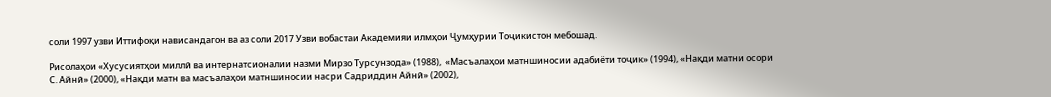соли 1997 узви Иттифоқи нависандагон ва аз соли 2017 Узви вобастаи Академияи илмҳои Ҷумҳурии Тоҷикистон мебошад.

Рисолаҳои «Хусусиятҳои миллӣ ва интернатсионалии назми Мирзо Турсунзода» (1988),  «Масъалаҳои матншиносии адабиёти тоҷик» (1994), «Нақди матни осори С. Айнӣ» (2000), «Нақди матн ва масъалаҳои матншиносии насри Садриддин Айнӣ» (2002),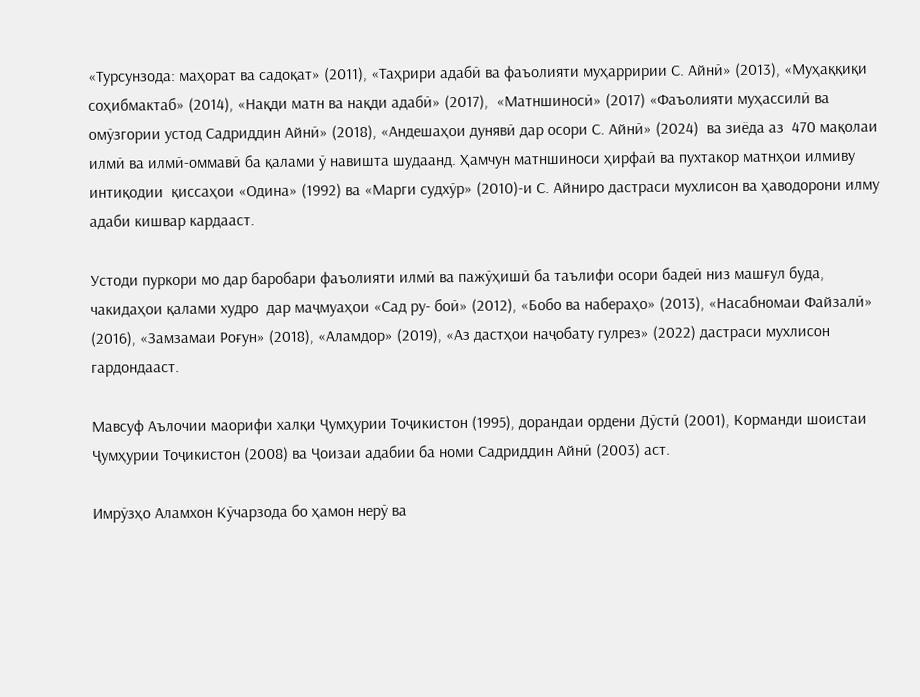«Турсунзода: маҳорат ва садоқат» (2011), «Таҳрири адабӣ ва фаъолияти муҳарририи С. Айнӣ» (2013), «Муҳаққиқи соҳибмактаб» (2014), «Нақди матн ва нақди адабӣ» (2017),  «Матншиносӣ» (2017) «Фаъолияти муҳассилӣ ва омӯзгории устод Садриддин Айнӣ» (2018), «Андешаҳои дунявӣ дар осори С. Айнӣ» (2024)  ва зиёда аз  470 мақолаи илмӣ ва илмӣ-оммавӣ ба қалами ӯ навишта шудаанд. Ҳамчун матншиноси ҳирфаӣ ва пухтакор матнҳои илмиву интиқодии  қиссаҳои «Одина» (1992) ва «Марги судхӯр» (2010)-и С. Айниро дастраси мухлисон ва ҳаводорони илму адаби кишвар кардааст.

Устоди пуркори мо дар баробари фаъолияти илмӣ ва пажӯҳишӣ ба таълифи осори бадеӣ низ машғул буда, чакидаҳои қалами худро  дар маҷмуаҳои «Сад ру- боӣ» (2012), «Бобо ва набераҳо» (2013), «Насабномаи Файзалӣ» (2016), «Замзамаи Роғун» (2018), «Аламдор» (2019), «Аз дастҳои наҷобату гулрез» (2022) дастраси мухлисон гардондааст.

Мавсуф Аълочии маорифи халқи Ҷумҳурии Тоҷикистон (1995), дорандаи ордени Дӯстӣ (2001), Корманди шоистаи Ҷумҳурии Тоҷикистон (2008) ва Ҷоизаи адабии ба номи Садриддин Айнӣ (2003) аст.

Имрӯзҳо Аламхон Кӯчарзода бо ҳамон нерӯ ва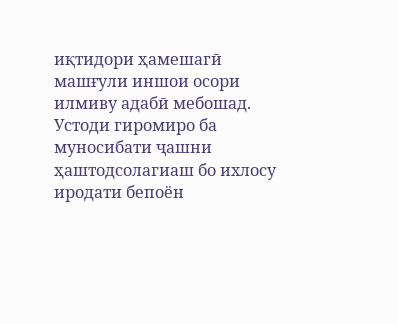иқтидори ҳамешагӣ машғули иншои осори илмиву адабӣ мебошад. Устоди гиромиро ба муносибати ҷашни ҳаштодсолагиаш бо ихлосу иродати бепоён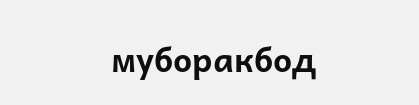муборакбод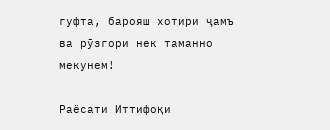гуфта, барояш хотири ҷамъ ва рӯзгори нек таманно мекунем!

Раёсати Иттифоқи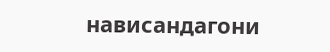нависандагони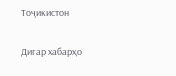Тоҷикистон

Дигар хабарҳо